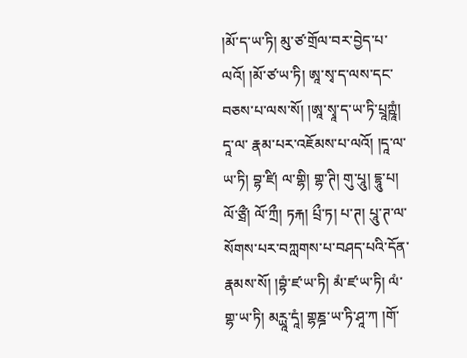།མོ་ད་ཡ་ཏི། མུ་ཙ་གྲོལ་བར་བྱེད་པ་ལའོ། །མོ་ཙ་ཡ་ཏི། ཨཱ་སྭ་ད་ལས་དང་བཅས་པ་ལས་སོ། །ཨཱ་སྭཱ་ད་ཡ་ཏི་པྲཱཀྵཱཾ། དཱ་ལ་ རྣམ་པར་འཇོམས་པ་ལའོ། །དཱ་ལ་ཡ་ཏི། བྷ་ཛི། ལ་གྷི། གྷ་ཊི། གུ་པཱུ། དྷཱུ་པ། ལོ་ཙྲྀ། ལོ་ཀྲྀ། ཏརྐ། པྲྀ་ཏ། པ་ཊ། པཱུ་ཊ་ལ་སོགས་པར་བཀླགས་པ་བཤད་པའི་དོན་རྣམས་སོ། །བྷཾ་ཛ་ཡ་ཏི། མཾ་ཛ་ཡ་ཏི། ལཾ་གྷ་ཡ་ཏི། མཪྻཱ་དཱཾ། གྷཎྜ་ཡ་ཏི་ཤཱ་ཀ །གོ་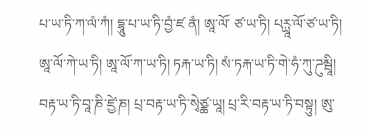པ་ཡ་ཏི་ཀ་ལཾ་ཀཾ། དྷཱུ་པ་ཡ་ཏི་བྱཾ་ཛ ནཾ། ཨཱ་ལོ་ ཙ་ཡ་ཏི། པཪྻཱ་ལོ་ཙ་ཡ་ཏི། ཨཱ་ལོ་ཀེ་ཡ་ཏི། ཨཱ་ལོ་ཀ་ཡ་ཏི། ཏརྐ་ཡ་ཏི། སཾ་ཏརྐ་ཡ་ཏི་གེ་ཧཾ་ཀུ་ཌུམྦཱི། བརྟ་ཡ་ཏི་བཱ་ཎི་ཛྱེ་ཎ། པྲ་བརྟ་ཡ་ཏི་སྭེཙྪ་ཡཱ། པྲ་རི་བརྟ་ཡ་ཏི་བསྟུ། ཨུ་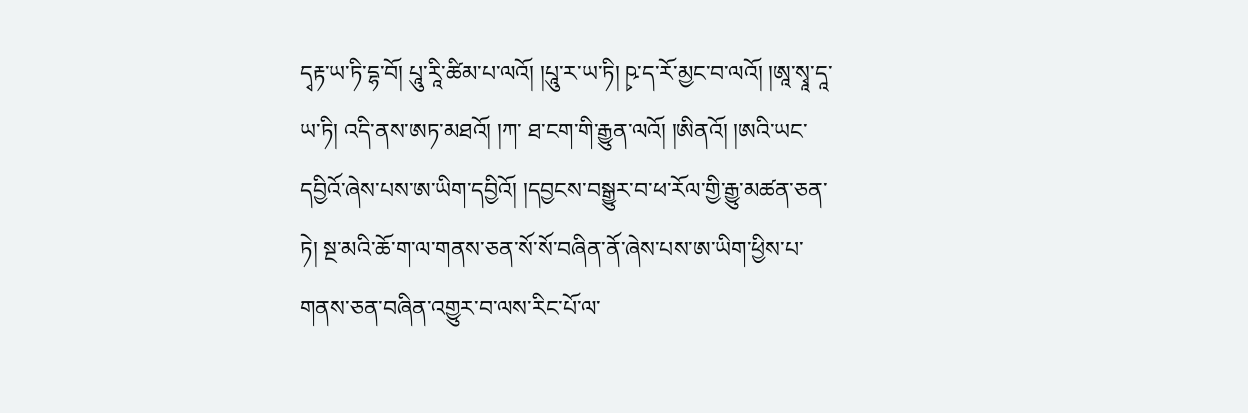དྭརྟ་ཡ་ཏི་དྷ་བོ། པཱུ་རཱི་ཚིམ་པ་ལའོ། །པཱུ་ར་ཡ་ཏི། ཥྭ་ད་རོ་མྱང་བ་ལའོ། །ཨཱ་སྭཱ་དཱ་ཡ་ཏི། འདི་ནས་ཨཏ་མཐའོ། །ཀ་ ཐ་ངག་གི་རྒྱུན་ལའོ། །ཨིནའོ། །ཨའི་ཡང་དབྱིའོ་ཞེས་པས་ཨ་ཡིག་དབྱིའོ། །དབྱངས་བསྒྱུར་བ་ཕ་རོལ་གྱི་རྒྱུ་མཚན་ཅན་ཏེ། སྔ་མའི་ཆོ་ག་ལ་གནས་ཅན་སོ་སོ་བཞིན་ནོ་ཞེས་པས་ཨ་ཡིག་ཕྱིས་པ་གནས་ཅན་བཞིན་འགྱུར་བ་ལས་རིང་པོ་ལ་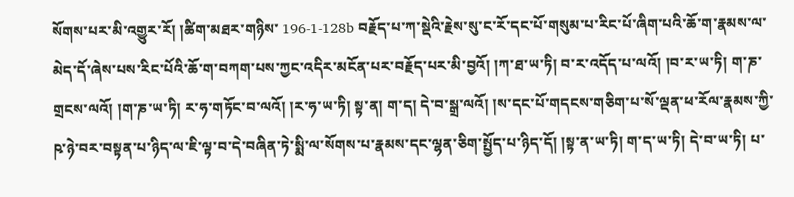སོགས་པར་མི་འགྱུར་རོ། །ཚིག་མཐར་གཉིས་ 196-1-128b བརྗོད་པ་ཀ་སྡེའི་རྗེས་སུ་ང་རོ་དང་པོ་གསུམ་པ་རིང་པོ་ཞིག་པའི་ཆོ་ག་རྣམས་ལ་མེད་དོ་ཞེས་པས་རིང་པོའི་ཆོ་ག་བཀག་པས་ཀྱང་འདིར་མངོན་པར་བརྗོད་པར་མི་བྱའོ། །ཀ་ཐ་ཡ་ཏི། བ་ར་འདོད་པ་ལའོ། །བ་ར་ཡ་ཏི། ག་ཎ་གྲངས་ལའོ། །ག་ཎ་ཡ་ཏི། ར་ཧ་གཏོང་བ་ལའོ། །ར་ཧ་ཡ་ཏི། སྟ་ན། ག་ད། དེ་བ་སྒྲ་ལའོ། །ས་དང་པོ་གདངས་གཅིག་པ་སོ་ལྡན་ཕ་རོལ་རྣམས་ཀྱི་ཥ་ཉེ་བར་བསྟན་པ་ཉིད་ལ་ཇི་ལྟ་བ་དེ་བཞིན་ཏེ་སྨི་ལ་སོགས་པ་རྣམས་དང་ལྷན་ཅིག་སྤྱོད་པ་ཉིད་དོ། །སྟ་ན་ཡ་ཏི། ག་ད་ཡ་ཏི། དེ་བ་ཡ་ཏི། པ་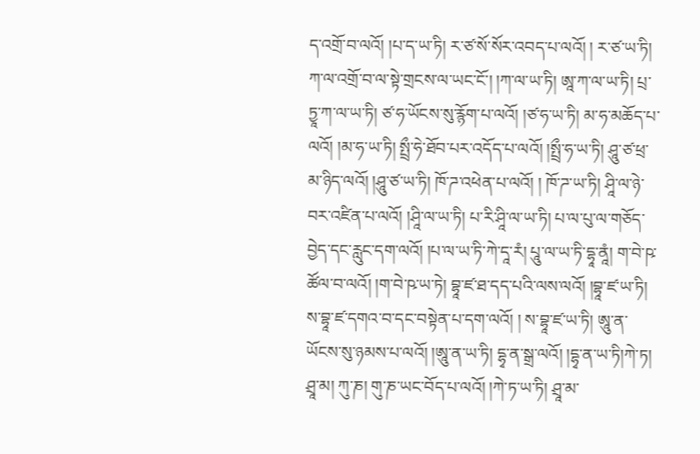ད་འགྲོ་བ་ལའོ། །པ་ད་ཡ་ཏི། ར་ཙ་སོ་སོར་འབད་པ་ལའོ། ། ར་ཙ་ཡ་ཏི། ཀ་ལ་འགྲོ་བ་ལ་སྟེ་གྲངས་ལ་ཡང་ངོ་། །ཀ་ལ་ཡ་ཏི། ཨཱ་ཀ་ལ་ཡ་ཏི། པྲ་ཏྱཱ་ཀ་ལ་ཡ་ཏི། ཙ་ཧ་ཡོངས་སུ་རྙོག་པ་ལའོ། །ཙ་ཧ་ཡ་ཏི། མ་ཧ་མཆོད་པ་ལའོ། །མ་ཧ་ཡ་ཏི། སྤྲྀ་ཧེ་ཐོབ་པར་འདོད་པ་ལའོ། །སྤྲྀ་ཧ་ཡ་ཏི། ཤཱུ་ཙ་ཕྲ་མ་ཉིད་ལའོ། །ཤཱུ་ཙ་ཡ་ཏི། ཁོ་ཌ་འཕེན་པ་ལའོ། ། ཁོ་ཌ་ཡ་ཏི། ཤཱི་ལ་ཉེ་བར་འཛིན་པ་ལའོ། །ཤཱི་ལ་ཡ་ཏི། པ་རི་ཤཱི་ལ་ཡ་ཏི། པ་ལ་པུ་ལ་གཅོད་བྱེད་དང་རླུང་དག་ལའོ། །པ་ལ་ཡ་ཏི་ཀེ་དཱ་རཾ། པཱུ་ལ་ཡ་ཏི་དྷཱ་ནཱཾ། ག་བེ་ཥ་ཚོལ་བ་ལའོ། །ག་བེ་ཥ་ཡ་ཏེ། བྷཱ་ཛ་ཐ་དད་པའི་ལས་ལའོ། །བྷཱ་ཛ་ཡ་ཏི། ས་བྷཱ་ཛ་དགའ་བ་དང་བསྟེན་པ་དག་ལའོ། ། ས་བྷཱ་ཛ་ཡ་ཏི། ཨཱུ་ན་ཡོངས་སུ་ཉམས་པ་ལའོ། །ཨཱུ་ན་ཡ་ཏི། དྷྭ་ན་སྒྲ་ལའོ། །དྷྭ་ན་ཡ་ཏི།ཀེ་ཏ། ཤྲཱ་མ། ཀུ་ཎ། གུ་ཎ་ཡང་བོད་པ་ལའོ། །ཀེ་ཏ་ཡ་ཏི། ཤྲཱ་མ་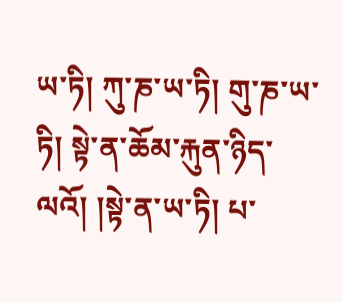ཡ་ཏི། ཀུ་ཎ་ཡ་ཏི། གུ་ཎ་ཡ་ཏི། སྟེ་ན་ཆོམ་རྐུན་ཉིད་ལའོ། །སྟེ་ན་ཡ་ཏི། པ་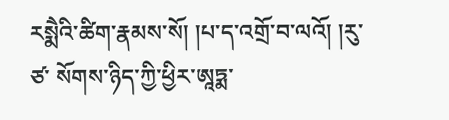རསྨཻའི་ཚིག་རྣམས་སོ། །པ་ད་འགྲོ་བ་ལའོ། །རུ་ཙ་ སོགས་ཉིད་ཀྱི་ཕྱིར་ཨཱཏྨ་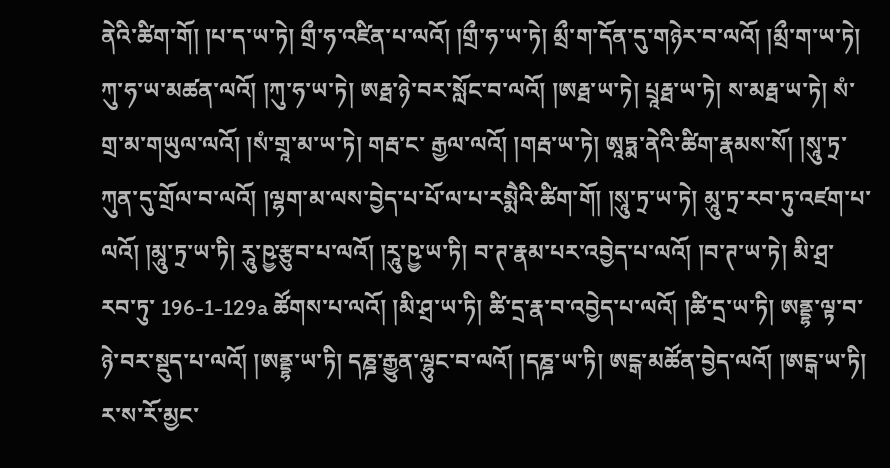ནེའི་ཚིག་གོ། །པ་ད་ཡ་ཏེ། གྲྀ་ཧ་འཛིན་པ་ལའོ། །གྲྀ་ཧ་ཡ་ཏེ། མྲྀ་ག་དོན་དུ་གཉེར་བ་ལའོ། །མྲྀ་ག་ཡ་ཏེ། ཀུ་ཧ་ཡ་མཚན་ལའོ། །ཀུ་ཧ་ཡ་ཏེ། ཨརྠ་ཉེ་བར་སློང་བ་ལའོ། །ཨརྠ་ཡ་ཏེ། པྲཱརྠ་ཡ་ཏེ། ས་མརྠ་ཡ་ཏེ། སཾ་གྲ་མ་གཡུལ་ལའོ། །སཾ་གྲཱ་མ་ཡ་ཏེ། གརྦ་ང་ རྒྱལ་ལའོ། །གརྦ་ཡ་ཏེ། ཨཱཏྨ་ནེའི་ཚིག་རྣམས་སོ། །སཱུ་ཏྲ་ཀུན་དུ་གྲོལ་བ་ལའོ། །ལྷག་མ་ལས་བྱེད་པ་པོ་ལ་པ་རསྨཻའི་ཚིག་གོ། །སཱུ་ཏྲ་ཡ་ཏེ། མཱུ་ཏྲ་རབ་ཏུ་འཛག་པ་ལའོ། །མཱུ་ཏྲ་ཡ་ཏི། རཱུ་ཥྱ་རྩུབ་པ་ལའོ། །རཱུ་ཥྱ་ཡ་ཏི། བ་ཊ་རྣམ་པར་འབྱེད་པ་ལའོ། །བ་ཊ་ཡ་ཏེ། མི་ཤྲ་རབ་ཏུ་ 196-1-129a ཚོགས་པ་ལའོ། །མི་ཤྲ་ཡ་ཏི། ཚི་དྲ་རྣ་བ་འབྱེད་པ་ལའོ། །ཚི་དྲ་ཡ་ཏི། ཨནྡྷ་ལྟ་བ་ཉེ་བར་སྡུད་པ་ལའོ། །ཨནྡྷ་ཡ་ཏི། དཎྜ་རྒྱུན་ལྷུང་བ་ལའོ། །དཎྜ་ཡ་ཏི། ཨངྒ་མཚོན་བྱེད་ལའོ། །ཨངྒ་ཡ་ཏི། ར་ས་རོ་མྱང་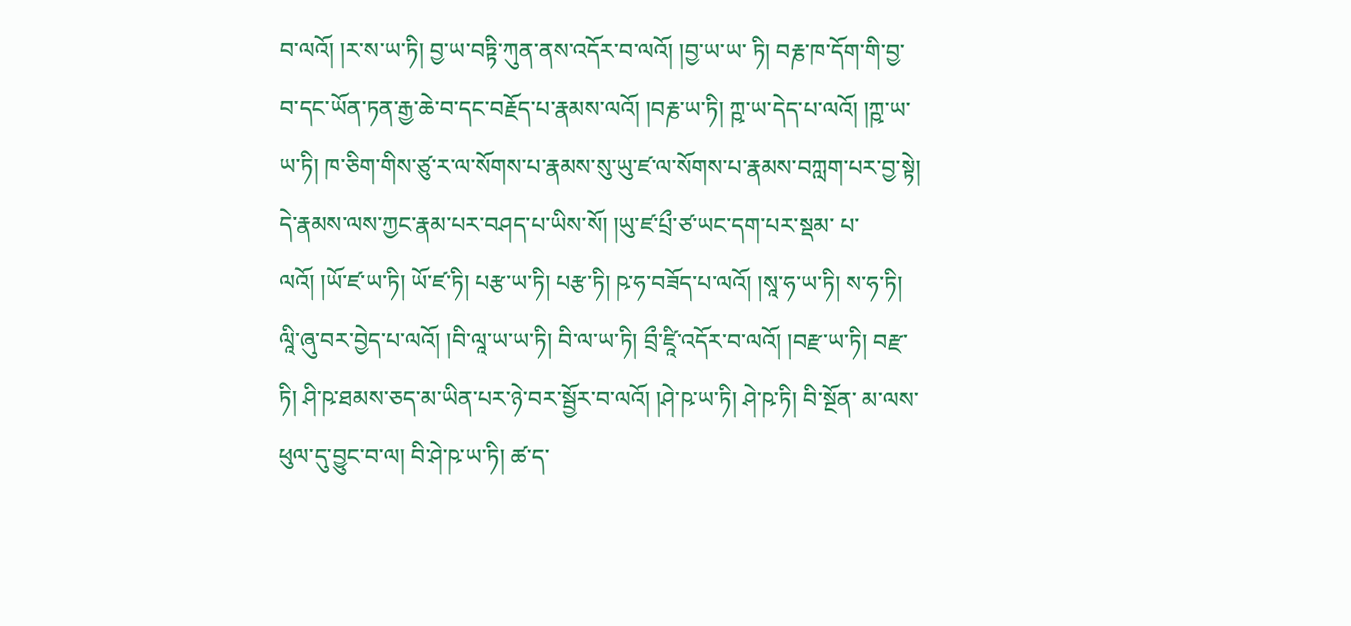བ་ལའོ། །ར་ས་ཡ་ཏི། བྱ་ཡ་བཏྟི་ཀུན་ནས་འདོར་བ་ལའོ། །བྱ་ཡ་ཡ་ ཏི། བརྞ་ཁ་དོག་གི་བྱ་བ་དང་ཡོན་ཏན་རྒྱ་ཆེ་བ་དང་བརྗོད་པ་རྣམས་ལའོ། །བརྞ་ཡ་ཏི། ཀྵ་ཡ་དེད་པ་ལའོ། །ཀྵ་ཡ་ཡ་ཏི། ཁ་ཅིག་གིས་ཙུ་ར་ལ་སོགས་པ་རྣམས་སུ་ཡུ་ཛ་ལ་སོགས་པ་རྣམས་བཀླག་པར་བྱ་སྟེ། དེ་རྣམས་ལས་ཀྱང་རྣམ་པར་བཤད་པ་ཡིས་སོ། །ཡུ་ཛ་པྲྀ་ཙ་ཡང་དག་པར་སྡམ་ པ་ལའོ། །ཡོ་ཛ་ཡ་ཏི། ཡོ་ཛ་ཏི། པརྩ་ཡ་ཏི། པརྩ་ཏི། ཥ་ཧ་བཟོད་པ་ལའོ། །སཱ་ཧ་ཡ་ཏི། ས་ཧ་ཏི། ལཱི་ཞུ་བར་བྱེད་པ་ལའོ། །བི་ལཱ་ཡ་ཡ་ཏི། བི་ལ་ཡ་ཏི། བྲྀ་ཛཱི་འདོར་བ་ལའོ། །བརྫ་ཡ་ཏི། བརྫ་ཏི། ཤི་ཥ་ཐམས་ཅད་མ་ཡིན་པར་ཉེ་བར་སྦྱོར་བ་ལའོ། །ཤེ་ཥ་ཡ་ཏི། ཤེ་ཥ་ཏི། བི་སྔོན་ མ་ལས་ཕུལ་དུ་བྱུང་བ་ལ། བི་ཤེ་ཥ་ཡ་ཏི། ཚ་ད་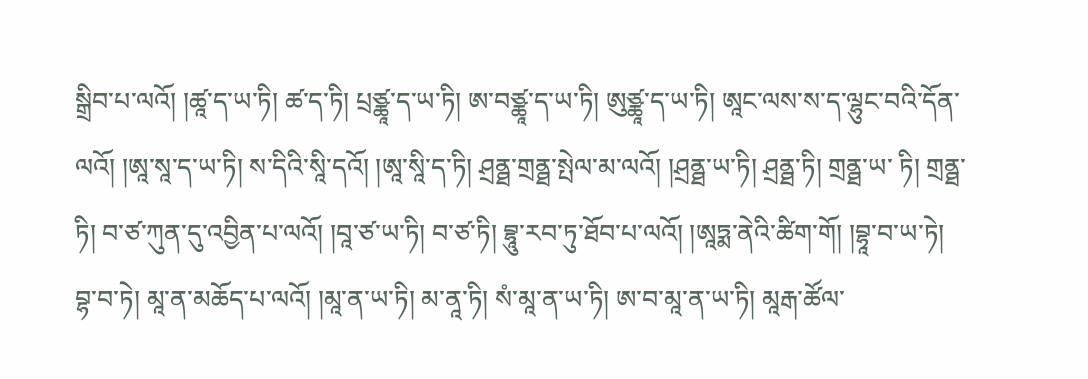སྒྲིབ་པ་ལའོ། །ཚཱ་ད་ཡ་ཏི། ཚ་ད་ཏི། པྲཙྪཱ་ད་ཡ་ཏི། ཨ་བཙྪཱ་ད་ཡ་ཏི། ཨུཙྪཱ་ད་ཡ་ཏི། ཨཱང་ལས་ས་ད་ལྷུང་བའི་དོན་ལའོ། །ཨཱ་སཱ་ད་ཡ་ཏི། ས་དིའི་སཱི་དའོ། །ཨཱ་སཱི་ད་ཏི། ཤྲནྠ་གྲནྠ་སྤེལ་མ་ལའོ། །ཤྲནྠ་ཡ་ཏི། ཤྲནྠ་ཏི། གྲནྠ་ཡ་ ཏི། གྲནྠ་ཏི། བ་ཙ་ཀུན་དུ་འབྱིན་པ་ལའོ། །བཱ་ཙ་ཡ་ཏི། བ་ཙ་ཏི། བྷཱུ་རབ་ཏུ་ཐོབ་པ་ལའོ། །ཨཱཏྨ་ནེའི་ཚིག་གོ། །བྷཱ་བ་ཡ་ཏེ། བྷ་བ་ཏེ། མཱ་ན་མཆོད་པ་ལའོ། །མཱ་ན་ཡ་ཏི། མ་ནཱ་ཏི། སཾ་མཱ་ན་ཡ་ཏི། ཨ་བ་མཱ་ན་ཡ་ཏི། མཱརྒ་ཚོལ་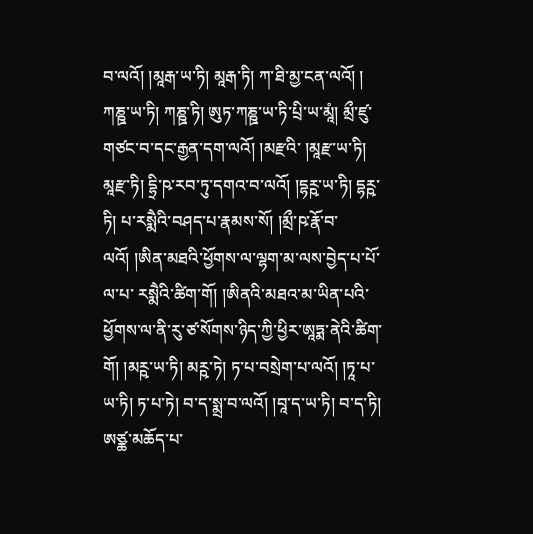བ་ལའོ། །མཱརྒ་ཡ་ཏི། མཱརྒ་ཏི། ཀ་ཐི་མྱ་ངན་ལའོ། ། ཀཎྛ་ཡ་ཏི། ཀཎྛ་ཏི། ཨུཏ་ཀཎྛ་ཡ་ཏི་པྲི་ཡ་མཱཾ། མྲྀ་ཛུ་གཙང་བ་དང་རྒྱན་དག་ལའོ། །མརྫའི་ །མཱརྫ་ཡ་ཏི། མཱརྫ་ཏི། དྷྲི་ཥ་རབ་ཏུ་དགའ་བ་ལའོ། །དྷཪྵ་ཡ་ཏི། དྷཪྵ་ཏི། པ་རསྨཻའི་བཤད་པ་རྣམས་སོ། །མྲྀ་ཥ་རྣོ་བ་ལའོ། །ཨིན་མཐའི་ཕྱོགས་ལ་ལྷག་མ་ལས་བྱེད་པ་པོ་ལ་པ་ རསྨཻའི་ཚིག་གོ། །ཨིནའི་མཐའ་མ་ཡིན་པའི་ཕྱོགས་ལ་ནི་རུ་ཙ་སོགས་ཉིད་ཀྱི་ཕྱིར་ཨཱཏྨ་ནེའི་ཚིག་གོ། །མཪྵ་ཡ་ཏི། མཪྵ་ཏེ། ཏ་པ་བསྲེག་པ་ལའོ། །ཏཱ་པ་ཡ་ཏི། ཏ་པ་ཏེ། བ་ད་སྨྲ་བ་ལའོ། །བཱ་ད་ཡ་ཏི། བ་ད་ཏི། ཨཙྪ་མཆོད་པ་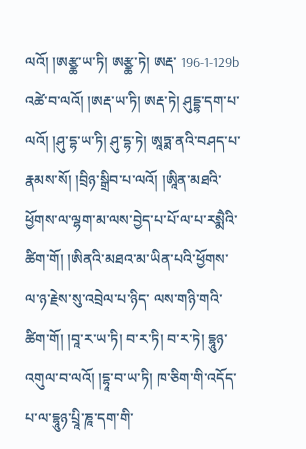ལའོ། །ཨརྩྪ་ཡ་ཏི། ཨརྩྪ་ཏེ། ཨརྡ་ 196-1-129b འཚེ་བ་ལའོ། །ཨརྡ་ཡ་ཏི། ཨརྡ་ཏེ། ཤུདྡྷ་དག་པ་ལའོ། །ཤུ་དྷ་ཡ་ཏི། ཤུ་དྷ་ཏེ། ཨཱཏྨ་ནའི་བཤད་པ་རྣམས་སོ། །བྲིཉ་སྒྲིབ་པ་ལའོ། །ཨཱིན་མཐའི་ཕྱོགས་ལ་ལྷག་མ་ལས་བྱེད་པ་པོ་ལ་པ་རསྨཻའི་ཚིག་གོ། །ཨིནའི་མཐའ་མ་ཡིན་པའི་ཕྱོགས་ལ་ཉ་རྗེས་སུ་འབྲེལ་པ་ཉིད་ ལས་གཉི་གའི་ཚིག་གོ། །བཱ་ར་ཡ་ཏི། བ་ར་ཏི། བ་ར་ཏེ། དྷཱུཉ་འགུལ་བ་ལའོ། །དྷཱ་བ་ཡ་ཏི། ཁ་ཅིག་གི་འདོད་པ་ལ་དྷཱུཉ་པྲཱི་ཎཱ་དག་གི་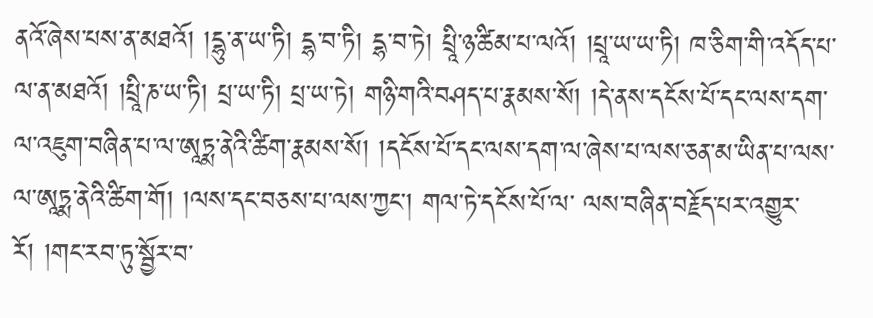ནའོ་ཞེས་པས་ན་མཐའོ། །དྷུ་ན་ཡ་ཏི། དྷ་བ་ཏི། དྷ་བ་ཏེ། པྲཱི་ཉ་ཚིམ་པ་ལའོ། །པྲཱ་ཡ་ཡ་ཏི། ཁ་ཅིག་གི་འདོད་པ་ལ་ན་མཐའོ། །པྲཱི་ཎ་ཡ་ཏི། པྲ་ཡ་ཏི། པྲ་ཡ་ཏེ། གཉི་གའི་བཤད་པ་རྣམས་སོ། །དེ་ནས་དངོས་པོ་དང་ལས་དག་ལ་འཇུག་བཞིན་པ་ལ་ཨཱཏྨ་ནེའི་ཚིག་རྣམས་སོ། །དངོས་པོ་དང་ལས་དག་ལ་ཞེས་པ་ལས་ཅན་མ་ཡིན་པ་ལས་ལ་ཨཱཏྨ་ནེའི་ཚིག་གོ། །ལས་དང་བཅས་པ་ལས་ཀྱང་། གལ་ཏེ་དངོས་པོ་ལ་ ལས་བཞིན་བརྗོད་པར་འགྱུར་རོ། །གང་རབ་ཏུ་སྦྱོར་བ་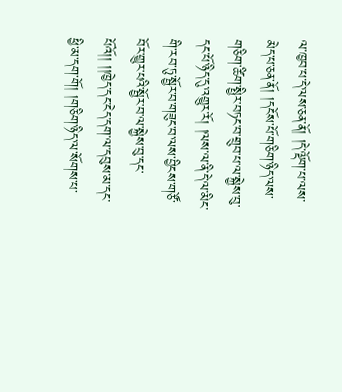ལ་ཁྱབ་པ་དེ་ལས་ཅན་ནོ། །དེ་ལྡོག་པ་ལས་མེད་པ་ཅན་ནོ། །དངོས་པོ་གཅིག་ཉིད་ལས་གཅིག་ཚིག་སྤྱིར་བཏང་བ་གྲུབ་པ་ལ་སྐྱེས་བུ་དང་པོ་ཉིད་དུ་འགྱུར་རོ། །ལས་ལ་ནི་དེ་ལ་མིང་གི་རབ་ཏུ་སྦྱོར་བ་གཟུང་བ་ལས་བྱིངས་གཙོ་ བོར་གྱུར་པའི་སྦྱོར་བ་ལ་སྐྱེས་བུ་དང་པོའོ།། །།ཁྱེད་དང་ངེད་དག་ལ་དབུས་མ་དང་ཕྱི་མ་དག་གོ། །གཅིག་ཉིད་ལ་སོགས་པ་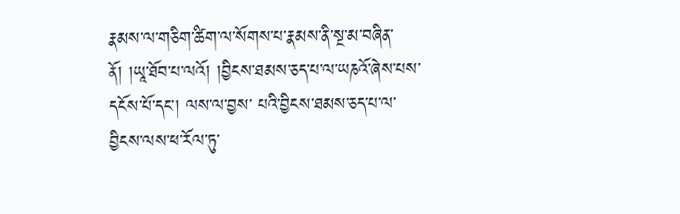རྣམས་ལ་གཅིག་ཚིག་ལ་སོགས་པ་རྣམས་ནི་སྔ་མ་བཞིན་ནོ། །ཡཱ་ཐོབ་པ་ལའོ། །བྱིངས་ཐམས་ཅད་པ་ལ་ཡཎའོ་ཞེས་པས་དངོས་པོ་དང་། ལས་ལ་བྱས་ པའི་བྱིངས་ཐམས་ཅད་པ་ལ་བྱིངས་ལས་ཕ་རོལ་ཏུ་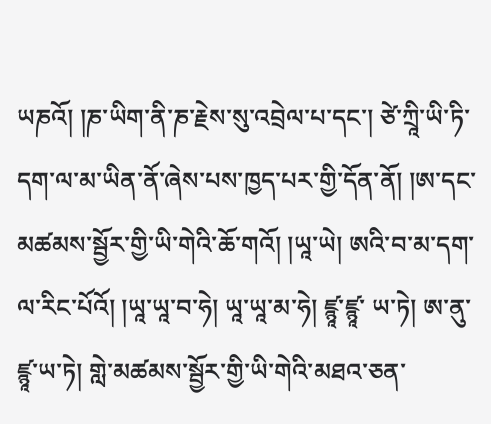ཡཎའོ། །ཎ་ཡིག་ནི་ཎ་རྗེས་སུ་འབྲེལ་པ་དང་། ཙེ་ཀྲཱི་ཡི་ཏི་དག་ལ་མ་ཡིན་ནོ་ཞེས་པས་ཁྱད་པར་གྱི་དོན་ནོ། །ཨ་དང་མཚམས་སྦྱོར་གྱི་ཡི་གེའི་ཆོ་གའོ། །ཡཱ་ཡེ། ཨའི་བ་མ་དག་ལ་རིང་པོའོ། །ཡཱ་ཡཱ་བ་ཧེ། ཡཱ་ཡཱ་མ་ཧེ། ཛྙཱ་ཛྙཱ་ ཡ་ཏེ། ཨ་ནུ་ཛྙཱ་ཡ་ཏེ། གླེ་མཚམས་སྦྱོར་གྱི་ཡི་གེའི་མཐའ་ཅན་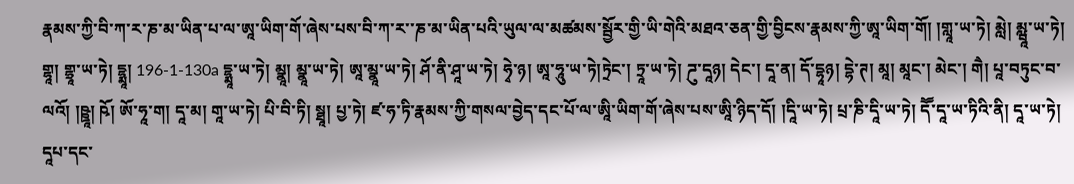རྣམས་ཀྱི་བི་ཀ་ར་ཎ་མ་ཡིན་པ་ལ་ཨཱ་ཡིག་གོ་ཞེས་པས་བི་ཀ་ར་་ཎ་མ་ཡིན་པའི་ཡུལ་ལ་མཚམས་སྦྱོར་གྱི་ཡི་གེའི་མཐའ་ཅན་གྱི་བྱིངས་རྣམས་ཀྱི་ཨཱ་ཡིག་གོ། །གླཱ་ཡ་ཏེ། མླེ། མྺཱ་ཡ་ཏེ། གྷཱ། གྷྲཱ་ཡ་ཏེ། དྷྨཱ། 196-1-130a དྷྨཱ་ཡ་ཏེ། མྣཱ། མྣཱ་ཡ་ཏེ། ཨཱ་མྣཱ་ཡ་ཏེ། ཤོ་ནི་ཤཱ་ཡ་ཏེ། ཧྭེ་ཉ། ཨཱ་ཧཱུ་ཡ་ཏེ།ཏྲེང་། ཏྲཱ་ཡ་ཏེ། ཌུ་དཱཉ། དེང་། དཱ་ན། དོ་དྷཱཉ། དྷེ་ཊ། མཱ། མཱང་། མེང་། གཻ། པཱ་བཏུང་བ་ལའོ། །ཥྛཱ། ཥོ། ཨོ་ཧཱ་ག། དཱ་མ། གཱ་ཡ་ཏེ། པི་བི་ཏི། སྠཱ། པྱ་ཏེ། ཛ་ཧ་ཏི་རྣམས་ཀྱི་གསལ་བྱེད་དང་པོ་ལ་ཨཱི་ཡིག་གོ་ཞེས་པས་ཨཱི་ཉིད་དོ། །དཱི་ཡ་ཏེ། པྲ་ཎི་དཱི་ཡ་ཏེ། དཽ་དཱ་ཡ་ཏིའི་ནི། དཱ་ཡ་ཏེ། དཱཔ་དང་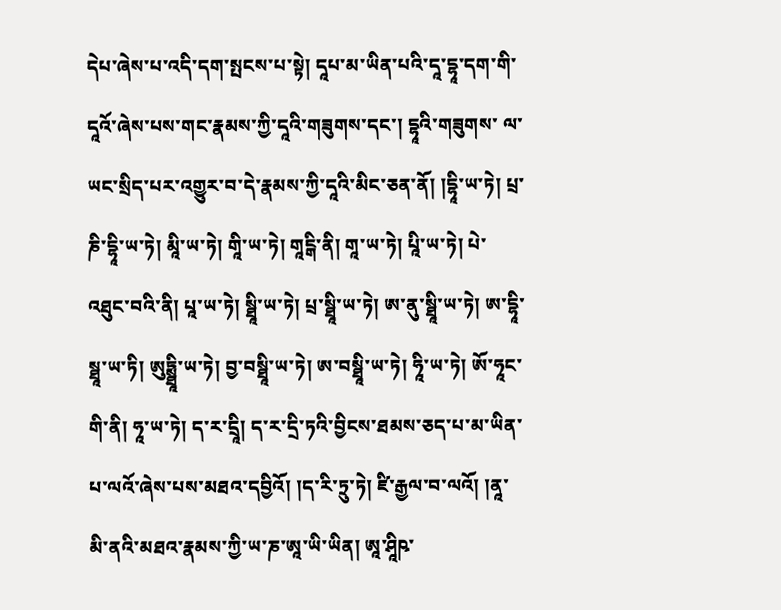དེཔ་ཞེས་པ་འདི་དག་སྤངས་པ་སྟེ། དཱཔ་མ་ཡིན་པའི་དཱ་དྷཱ་དག་གི་དཱའོ་ཞེས་པས་གང་རྣམས་ཀྱི་དཱའི་གཟུགས་དང་། དྷཱའི་གཟུགས་ ལ་ཡང་སྲིད་པར་འགྱུར་བ་དེ་རྣམས་ཀྱི་དཱའི་མིང་ཅན་ནོ། །དྷཱི་ཡ་ཏེ། པྲ་ཎི་དྷཱི་ཡ་ཏེ། མཱི་ཡ་ཏེ། གཱི་ཡ་ཏེ། གཱངྒི་ནི། གཱ་ཡ་ཏེ། པཱི་ཡ་ཏེ། པེ་འཐུང་བའི་ནི། པཱ་ཡ་ཏེ། སྠཱི་ཡ་ཏེ། པྲ་སྠཱི་ཡ་ཏེ། ཨ་ནུ་སྠཱི་ཡ་ཏེ། ཨ་དྷཱི་སྠཱ་ཡ་ཏི། ཨུཏྶྠཱི་ཡ་ཏེ། བྱ་བསྠཱི་ཡ་ཏེ། ཨ་བསྠཱི་ཡ་ཏེ། ཧཱི་ཡ་ཏེ། ཨོ་ཧཱང་གི་ནི། ཧཱ་ཡ་ཏེ། ད་ར་དྲཱི། ད་ར་དྲི་ཏའི་བྱིངས་ཐམས་ཅད་པ་མ་ཡིན་པ་ལའོ་ཞེས་པས་མཐའ་དབྱིའོ། །ད་རི་ཏྲུ་ཏེ། ཛི་རྒྱལ་བ་ལའོ། །ནཱ་མི་ནའི་མཐའ་རྣམས་ཀྱི་ཡ་ཎ་ཨཱ་ཡི་ཡིན། ཨཱ་ཤཱིཥ་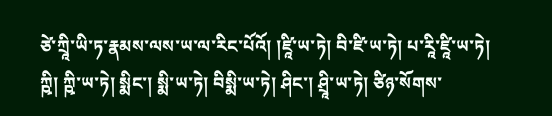ཙེ་ཀྲཱི་ཡི་ཏ་རྣམས་ལས་ཡ་ལ་རིང་པོའོ། །ཛཱི་ཡ་ཏེ། བི་ཛི་ཡ་ཏེ། པ་རཱི་ཛཱི་ཡ་ཏེ། ཀྵི། ཀྵི་ཡ་ཏེ། སྨིང་། སྨི་ཡ་ཏེ། བིསྨི་ཡ་ཏེ། ཤིང་། ཤྲཱི་ཡ་ཏེ། ཙིཉ་སོགས་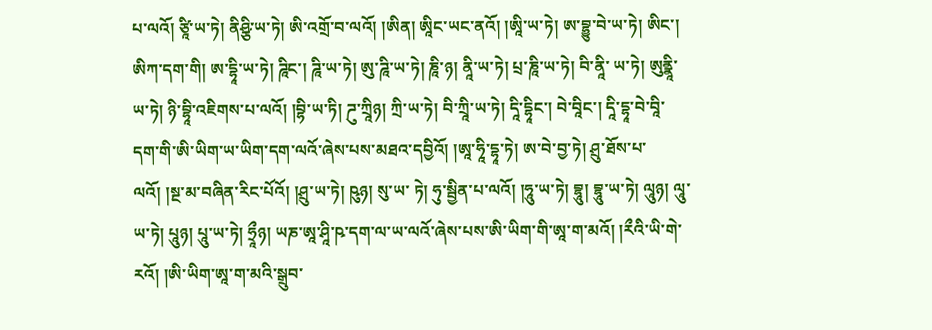པ་ལའོ། ཙཱི་ཡ་ཏེ། ནིཤྩི་ཡ་ཏེ། ཨི་འགྲོ་བ་ལའོ། །ཨིན། ཨཱིང་ཡང་ནའོ། །ཨཱི་ཡ་ཏེ། ཨ་བྷྱུ་བེ་ཡ་ཏེ། ཨིང་། ཨིཀ་དག་གི། ཨ་དྷཱི་ཡ་ཏེ། ཌཱིང་། ཌཱི་ཡ་ཏེ། ཨུ་ཌཱི་ཡ་ཏེ། ཎཱི་ཉ། ནཱི་ཡ་ཏེ། པྲ་ཎཱི་ཡ་ཏེ། བི་ནཱི་ ཡ་ཏེ། ཨུནྣཱི་ཡ་ཏེ། ཉི་བྷཱི་འཇིགས་པ་ལའོ། །བྷི་ཡ་ཏི། ཌུ་ཀྲཱིཉ། ཀྲི་ཡ་ཏེ། བི་ཀྲཱི་ཡ་ཏེ། དཱི་དྷཱིང་། བེ་བཱིང་། དཱི་དྷཱ་བེ་བཱི་དག་གི་ཨི་ཡིག་ཡ་ཡིག་དག་ལའོ་ཞེས་པས་མཐའ་དབྱིའོ། །ཨཱ་ཧཱི་དྷཱ་ཏེ། ཨ་བེ་བྱ་ཏེ། ཤྲུ་ཐོས་པ་ལའོ། །སྔ་མ་བཞིན་རིང་པོའོ། །ཤྲུ་ཡ་ཏེ། ཥུཉ། སུ་ཡ་ ཏེ། ཧུ་སྦྱིན་པ་ལའོ། །ཧཱུ་ཡ་ཏེ། བྷཱུ། བྷཱུ་ཡ་ཏེ། ལཱུཉ། ལཱུ་ཡ་ཏེ། པཱུཉ། པཱུ་ཡ་ཏེ། ཧྲཱྀཉ། ཡཎ་ཨཱ་ཤཱི་ཥ་དག་ལ་ཡ་ལའོ་ཞེས་པས་ཨི་ཡིག་གི་ཨཱ་ག་མའོ། །རྀའི་ཡི་གེ་རའོ། །ཨི་ཡིག་ཨཱ་ག་མའི་སྒྲུབ་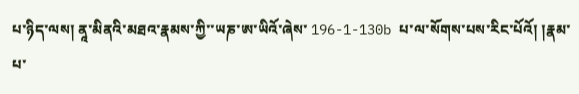པ་ཉིད་ལས། ནཱ་མིནའི་མཐའ་རྣམས་ཀྱི་་ཡཎ་ཨ་ཡིའོ་ཞེས་ 196-1-130b པ་ལ་སོགས་པས་རིང་པོའོ། །རྣམ་པ་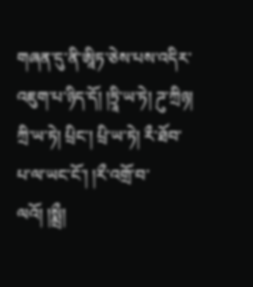གཞན་དུ་ནི་ཨཱིཏ་ཅེས་པས་འདིར་འཇུག་པ་ཉིད་དོ། །ཏྲཱི་ཡ་ཏེ། ཌུ་ཀྲིཉ། ཀྲི་ཡ་ཏེ། པྲིང་། པྲི་ཡ་ཏེ། རྀ་ཐོབ་པ་ལ་ཡང་ངོ་། །རྀ་འགྲོ་བ་ལའོ། །སྨྲྀ།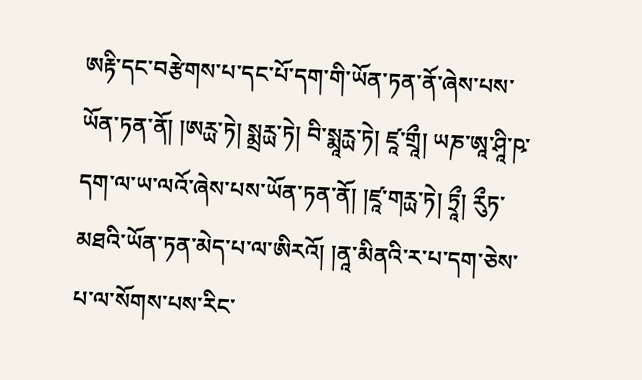ཨརྟི་དང་བརྩེགས་པ་དང་པོ་དག་གི་ཡོན་ཏན་ནོ་ཞེས་པས་ཡོན་ཏན་ནོ། །ཨཪྻ་ཏེ། སྨྲཪྻ་ཏེ། བི་སྨཱཪྻ་ཏེ། ཛཱ་གྲཱྀ། ཡཎ་ཨཱ་ཤཱི་ཥ་དག་ལ་ཡ་ལའོ་ཞེས་པས་ཡོན་ཏན་ནོ། །ཛཱ་གཪྻ་ཏེ། ཏྲཱྀ། རྀུཏ་མཐའི་ཡོན་ཏན་མེད་པ་ལ་ཨིརའོ། །ནཱ་མིནའི་ར་པ་དག་ཅེས་པ་ལ་སོགས་པས་རིང་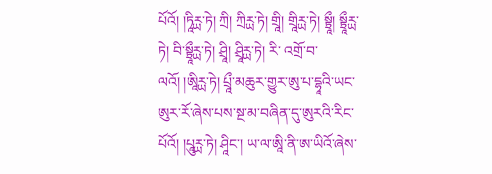པོའོ། །ཏཱིཪྻ་ཏེ། ཀྲི། ཀྲིཪྻ་ཏེ། གྲཱི། གྲཱིཪྻ་ཏེ། སྟྲཱྀ། སྟྲཱྀཪྻ་ཏེ། བི་སྟྲཱྀཪྻ་ཏེ། ཤྲཱི། ཤྲཱིཪྻ་ཏེ། རི་ འགྲོ་བ་ལའོ། །ཨཱིཪྻ་ཏེ། པྲཱྀ་མཆུར་གྱུར་ཨུ་པ་དྷཱའི་ཡང་ཨུར་རོ་ཞེས་པས་སྔ་མ་བཞིན་དུ་ཨུརའི་རིང་པོའོ། །པཱུཪྻ་ཏེ། ཤཱིང་། ཡ་ལ་ཨཱི་ནི་ཨ་ཡིའོ་ཞེས་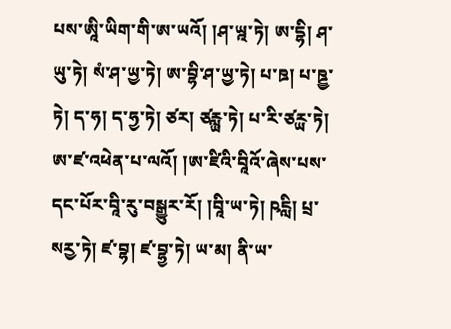པས་ཨཱི་ཡིག་གི་ཨ་ཡའོ། །ཤ་ཡྰ་ཏེ། ཨ་དྷི། ཤ་ཡུ་ཏེ། སཾ་ཤ་ཡྱ་ཏེ། ཨ་བྷི་ཤ་ཡྱ་ཏེ། པ་ཋ། པ་ཋྱ་ཏེ། ད་ཧ། ད་ཧྱ་ཏེ། ཙར། ཙཪླྻ་ཏེ། པ་རི་ཙཪྻ་ཏེ། ཨ་ཛ་འཕེན་པ་ལའོ། །ཨ་ཛིའི་བཱིའོ་ཞེས་པས་དང་པོར་བཱི་རུ་བསྒྱུར་རོ། །བཱི་ཡ་ཏེ། ཥངླི། པྲ་སརྱ་ཏེ། ཛ་བྷ། ཛ་བྷྱ་ཏེ། ཡ་མ། ནི་ཡ་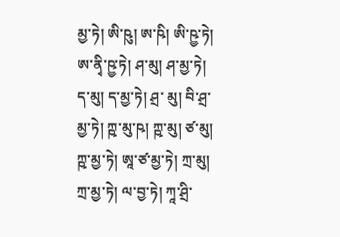མྱ་ཏེ། ཨི་ཥུ། ཨ་ཥི། ཨི་ཥྱ་ཏེ། ཨ་ནྭི་ཥྱ་ཏེ། ཤ་མུ། ཤ་མྱ་ཏེ། ད་མུ། ད་མྱ་ཏེ། ཤྲ་ མུ། བི་ཤྲ་མྱ་ཏེ། ཀྵ་མུ་ཥ། ཀྵ་མུ། ཙ་མུ། ཀྵ་མྱ་ཏེ། ཨཱ་ཙ་མྱ་ཏེ། ཀྲ་མུ། ཀྲ་མྱ་ཏེ། ལ་བྱ་ཏེ། ཀཱ་ཤྲི་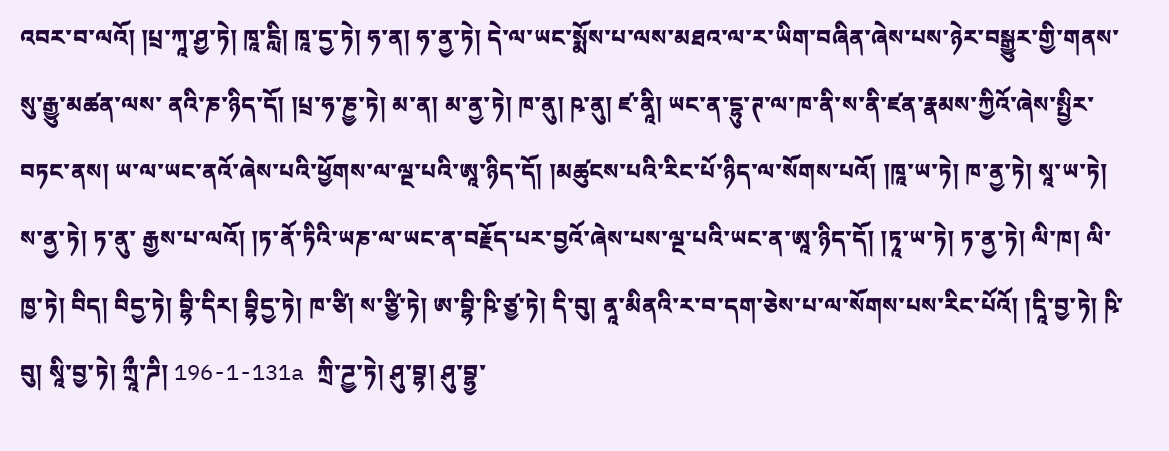འབར་བ་ལའོ། །པྲ་ཀཱ་ཤྱ་ཏེ། ཁཱ་ངླི། ཁཱ་དྱ་ཏེ། ཧ་ན། ཧ་ནྱ་ཏེ། དེ་ལ་ཡང་སྨོས་པ་ལས་མཐའ་ལ་ར་ཡིག་བཞིན་ཞེས་པས་ཉེར་བསྒྱུར་གྱི་གནས་སུ་རྒྱུ་མཚན་ལས་ ནའི་ཎ་ཉིད་དོ། །པྲ་ཧ་ཎྱ་ཏེ། མ་ན། མ་ནྱ་ཏེ། ཁ་ནུ། ཥ་ནུ། ཛ་ནཱི། ཡང་ན་དྷུ་ཊ་ལ་ཁ་ནི་ས་ནི་ཛན་རྣམས་ཀྱིའོ་ཞེས་སྤྱིར་བཏང་ནས། ཡ་ལ་ཡང་ནའོ་ཞེས་པའི་ཕྱོགས་ལ་ལྔ་པའི་ཨཱ་ཉིད་དོ། །མཚུངས་པའི་རིང་པོ་ཉིད་ལ་སོགས་པའོ། །ཁཱ་ཡ་ཏེ། ཁ་ནྱ་ཏེ། སཱ་ཡ་ཏེ། ས་ནྱ་ཏེ། ཏ་ནུ་ རྒྱས་པ་ལའོ། །ཏ་ནོ་ཏིའི་ཡཎ་ལ་ཡང་ན་བརྗོད་པར་བྱའོ་ཞེས་པས་ལྔ་པའི་ཡང་ན་ཨཱ་ཉིད་དོ། །ཏཱ་ཡ་ཏེ། ཏ་ནྱ་ཏེ། ལི་ཁ། ལི་ཁྱ་ཏེ། བིད། བིདྱ་ཏེ། བྷི་དིར། བྷིདྱ་ཏེ། ཁ་ཙི། ས་ཙྱི་ཏེ། ཨ་བྷི་ཥི་ཙྱ་ཏེ། དི་བུ། ནཱ་མིནའི་ར་བ་དག་ཅེས་པ་ལ་སོགས་པས་རིང་པོའོ། །དཱི་བྱ་ཏེ། ཥི་བུ། སཱི་བྱ་ཏེ། ཀྲཱྀ་ཌི། 196-1-131a ཀྲི་ཌྱ་ཏེ། ཤུ་བྷ། ཤུ་བྷྱ་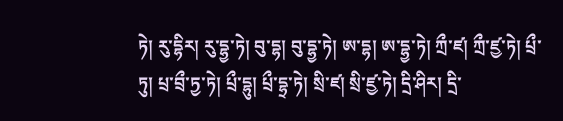ཏེ། རུ་དྷིར། རུ་དྷྱ་ཏེ། བུ་དྷ། བུ་དྷྱ་ཏེ། ཨ་དྷ། ཨ་དྷྱ་ཏེ། ཀྲྀ་ཛ། ཀྲྀ་ཛྱ་ཏེ། པྲྀ་ཏུ། པྲ་བྲྀ་ཏྱ་ཏེ། པྲྀ་དྷུ། པྲྀ་དྷྲ་ཏེ། སྲི་ཛ། སྲི་ཛྱ་ཏེ། དྲི་ཤིར། དྲི་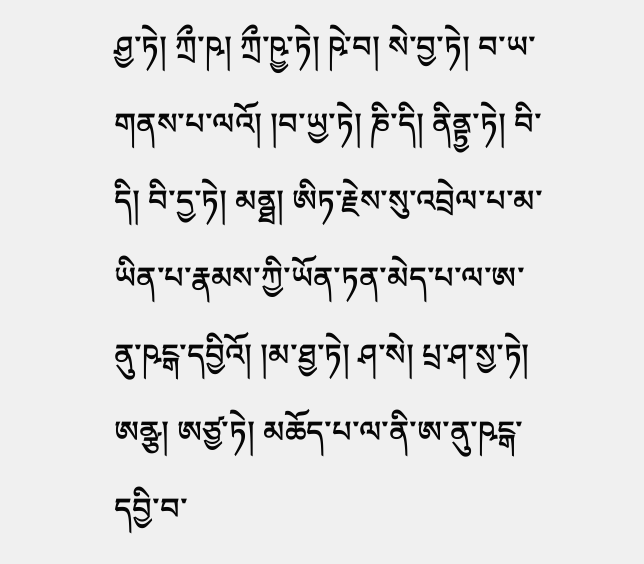ཤྱ་ཏེ། ཀྲྀ་ཥ། ཀྲྀ་ཥྱ་ཏེ། ཥེ་བ། སེ་བྱ་ཏེ། བ་ཡ་གནས་པ་ལའོ། །བ་ཡྱ་ཏེ། ཎི་དི། ནིནྟྱ་ཏེ། བི་དི། བི་དྱ་ཏེ། མནྠ། ཨིཏ་རྗེས་སུ་འབྲེལ་པ་མ་ཡིན་པ་རྣམས་ཀྱི་ཡོན་ཏན་མེད་པ་ལ་ཨ་ནུ་ཥངྒ་དབྱིའོ། །མ་ཐྱ་ཏེ། ཤ་སེ། པྲ་ཤ་སྱ་ཏེ། ཨནྩ། ཨཙྱ་ཏེ། མཆོད་པ་ལ་ནི་ཨ་ནུ་ཥངྒ་དབྱི་བ་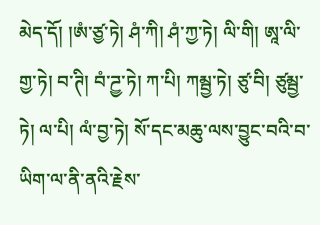མེད་དོ། །ཨཾ་ཙྱ་ཏེ། ཤཾ་ཀི། ཤཾ་ཀྱ་ཏེ། ལི་གི། ཨཱ་ལི་གྱ་ཏེ། བ་ཊི། བཾ་ཌྱ་ཏེ། ཀ་པི། ཀམྦྱ་ཏེ། ཙུ་བི། ཙུམྦྱ་ཏེ། ལ་པི། ལཾ་བྱ་ཏེ། སོ་དང་མཆུ་ལས་བྱུང་བའི་བ་ཡིག་ལ་ནི་ནའི་རྗེས་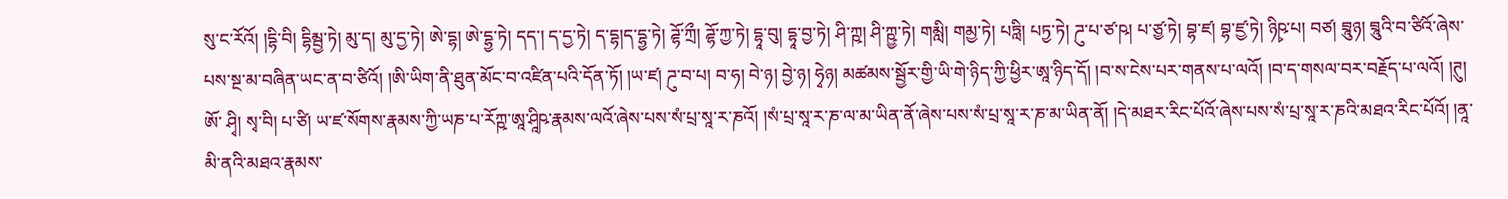སུ་ང་རོའོ། །དྷི་བི། དྷིམྦྱ་ཏེ། མུ་ད། མུ་དྱ་ཏེ། ཨེ་དྷ། ཨེ་དྷྱ་ཏེ། དད་། ད་དྱ་ཏེ། ད་དྷ།ད་དྷྱ་ཏེ། ཌྷོ་ཀྲྀ། ཌྷོ་ཀྱ་ཏེ། དྷཱ་བུ། དྷཱ་བྱ་ཏེ། ཤི་ཀྵ། ཤི་ཀྵྱ་ཏེ། གམླི། གམྱ་ཏེ། པཏླི། པཏྱ་ཏེ། ཌུ་པ་ཙ་ཥ། པ་ཙྱ་ཏེ། བྷ་ཛ། བྷ་ཛྱ་ཏེ། ཉིཥྭ་པ། བཙ། བྲཱུཉ། བྲཱུའི་བ་ཙིའོ་ཞེས་པས་སྔ་མ་བཞིན་ཡང་ན་བ་ཙིའོ། །ཨི་ཡིག་ནི་ཐུན་མོང་བ་འཛིན་པའི་དོན་ཏོ། །ཡ་ཛ། ཌུ་བ་པ། བ་ཧ། བེ་ཉ། བྱེ་ཉ། ཧྭེཉ། མཚམས་སྦྱོར་གྱི་ཡི་གེ་ཉིད་ཀྱི་ཕྱིར་ཨཱ་ཉིད་དོ། །བ་ས་ངེས་པར་གནས་པ་ལའོ། །བ་ད་གསལ་བར་བརྗོད་པ་ལའོ། །ཊུ། ཨོ་ ཤྭི། སྭ་བི། པ་ཙི། ཡ་ཛ་སོགས་རྣམས་ཀྱི་ཡཎ་པ་རོཀྵ་ཨཱ་ཤཱིཥ་རྣམས་ལའོ་ཞེས་པས་སཾ་པྲ་སཱ་ར་ཎའོ། །སཾ་པྲ་སཱ་ར་ཎ་ལ་མ་ཡིན་ནོ་ཞེས་པས་སཾ་པྲ་སཱ་ར་ཎ་མ་ཡིན་ནོ། །དེ་མཐར་རིང་པོའོ་ཞེས་པས་སཾ་པྲ་སཱ་ར་ཎའི་མཐའ་རིང་པོའོ། །ནཱ་མི་ནའི་མཐའ་རྣམས་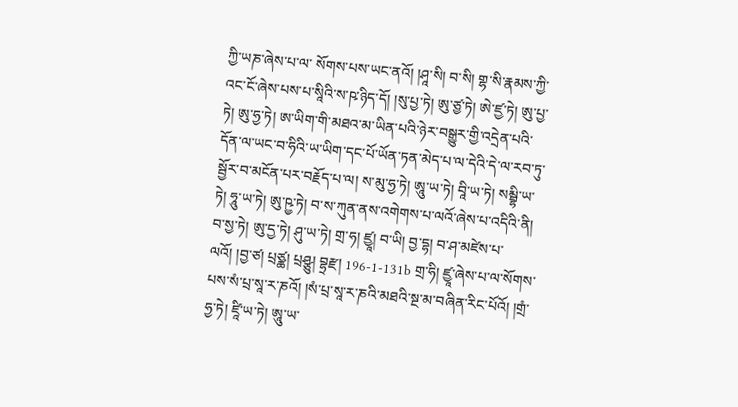ཀྱི་ཡཎ་ཞེས་པ་ལ་ སོགས་པས་ཡང་ནའོ། །ཤཱ་སི། བ་སི། གྷ་སི་རྣམས་ཀྱི་འང་ངོ་ཞེས་པས་པ་སཱིའི་ས་ཥ་ཉིད་དོ། །སུ་པྱ་ཏེ། ཨུ་ཙྱ་ཏེ། ཨེ་ཛྱ་ཏེ། ཨུ་པྱ་ཏེ། ཨུ་ཧྱ་ཏེ། ཨ་ཡིག་གི་མཐའ་མ་ཡིན་པའི་ཉེར་བསྒྱུར་གྱི་འདྲེན་པའི་དོན་ལ་ཡང་བ་ཧིའི་ཡ་ཡིག་དང་པོ་ཡོན་ཏན་མེད་པ་ལ་དེའི་དེ་ལ་རབ་ཏུ་ སྦྱོར་བ་མངོན་པར་བརྗོད་པ་ལ། ས་མུ་ཧྱ་ཏེ། ཨཱུ་ཡ་ཏེ། བཱི་ཡ་ཏེ། སམྦྷི་ཡ་ཏེ། ཧཱུ་ཡ་ཏེ། ཨུ་ཥྱ་ཏེ། བ་ས་ཀུན་ནས་འགེགས་པ་ལའོ་ཞེས་པ་འདིའི་ནི། བ་སྱ་ཏེ། ཨུ་དྱ་ཏེ། ཤུ་ཡ་ཏེ། གྲ་ཧ། ཛྱཱ། བ་ཡི། བྱ་དྷ། བ་ཤ་མཛེས་པ་ལའོ། །བྱ་ཙ། པྲཙྪ། པྲཤྩུ། བྷྲརྫ། 196-1-131b གྲ་ཧི། ཛྱཱ་ཞེས་པ་ལ་སོགས་པས་སཾ་པྲ་སཱ་ར་ཎའོ། །སཾ་པྲ་སཱ་ར་ཎའི་མཐའི་སྔ་མ་བཞིན་རིང་པོའོ། །གྲཾ་ཧྱ་ཏེ། ཛཱི་ཡ་ཏེ། ཨཱུ་ཡ་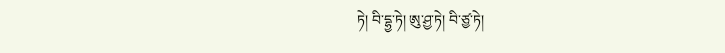ཏེ། བི་དྷྱ་ཏེ། ཨུ་ཤྱ་ཏེ། བི་ཙྱ་ཏེ།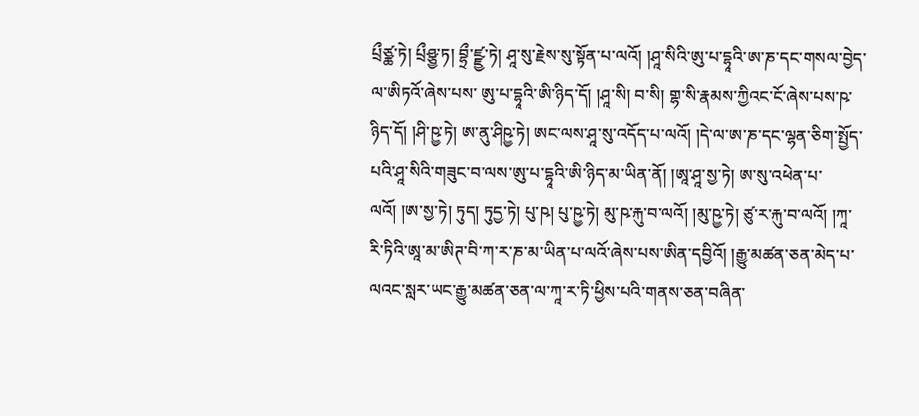པྲྀཙྪ་ཏེ། པྲྀཤྩྱ་ཏ། བྷྲྀ་ཛྫྱ་ཏེ། ཤཱ་སུ་རྗེས་སུ་སྟོན་པ་ལའོ། །ཤཱ་སིའི་ཨུ་པ་དྷཱའི་ཨ་ཎ་དང་གསལ་བྱེད་ལ་ཨིཏའོ་ཞེས་པས་ ཨུ་པ་དྷཱའི་ཨི་ཉིད་དོ། །ཤཱ་སི། བ་སི། གྷ་སི་རྣམས་ཀྱིའང་ངོ་ཞེས་པས་ཥ་ཉིད་དོ། །ཤི་ཥྱ་ཏེ། ཨ་ནུ་ཤིཥྱ་ཏེ། ཨང་ལས་ཤཱ་སུ་འདོད་པ་ལའོ། །དེ་ལ་ཨ་ཎ་དང་ལྷན་ཅིག་སྤྱོད་པའི་ཤཱ་སིའི་གཟུང་བ་ལས་ཨུ་པ་དྷཱའི་ཨི་ཉིད་མ་ཡིན་ནོ། །ཨཱ་ཤཱ་སྱ་ཏེ། ཨ་སུ་འཕེན་པ་ལའོ། །ཨ་སྱ་ཏེ། ཏུད། ཏུདྱ་ཏེ། པུ་ཥ། པུ་ཥྱ་ཏེ། མུ་ཥ་རྐུ་བ་ལའོ། །མུ་ཥྱ་ཏེ། ཙུ་ར་རྐུ་བ་ལའོ། །ཀཱ་རི་ཏིའི་ཨཱ་མ་ཨིཊ་བི་ཀ་ར་ཎ་མ་ཡིན་པ་ལའོ་ཞེས་པས་ཨིན་དབྱིའོ། །རྒྱུ་མཚན་ཅན་མེད་པ་ལའང་སླར་ཡང་རྒྱུ་མཚན་ཅན་ལ་ཀཱ་ར་ཏི་ཕྱིས་པའི་གནས་ཅན་བཞིན་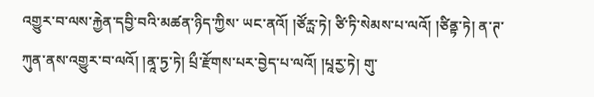འགྱུར་བ་ལས་རྐྱེན་དབྱི་བའི་མཚན་ཉིད་ཀྱིས་ ཡང་ནའོ། །ཙོཪྻ་ཏེ། ཙི་ཏི་སེམས་པ་ལའོ། །ཙིནྟ་ཏེ། ན་ཊ་ཀུན་ནས་འགྱུར་བ་ལའོ། །ནཱ་ཏྱ་ཏེ། པྲྀ་རྫོགས་པར་བྱེད་པ་ལའོ། །པཱརྱ་ཏེ། གུ་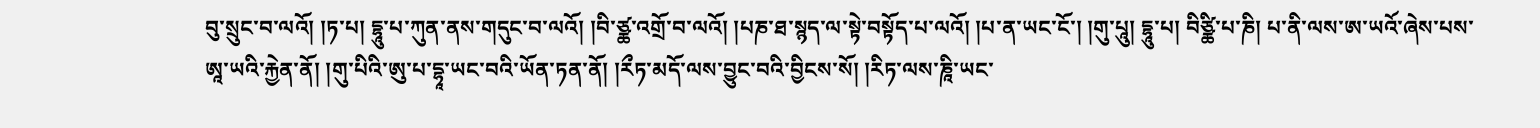བུ་སྲུང་བ་ལའོ། །ཏ་པ། དྷཱུ་པ་ཀུན་ནས་གདུང་བ་ལའོ། །བི་ཙྪ་འགྲོ་བ་ལའོ། །པཎ་ཐ་སྙད་ལ་སྟེ་བསྟོད་པ་ལའོ། །པ་ན་ཡང་ངོ་། །གུ་པཱུ། དྷཱུ་པ། བིཙྪི་པ་ཎི། པ་ནི་ལས་ཨ་ཡའོ་ཞེས་པས་ཨཱ་ཡའི་རྐྱེན་ནོ། །གུ་པིའི་ཨུ་པ་དྷཱ་ཡང་བའི་ཡོན་ཏན་ནོ། །རྀཏ་མདོ་ལས་བྱུང་བའི་བྱིངས་སོ། །རིཏ་ལས་ཎཱི་ཡང་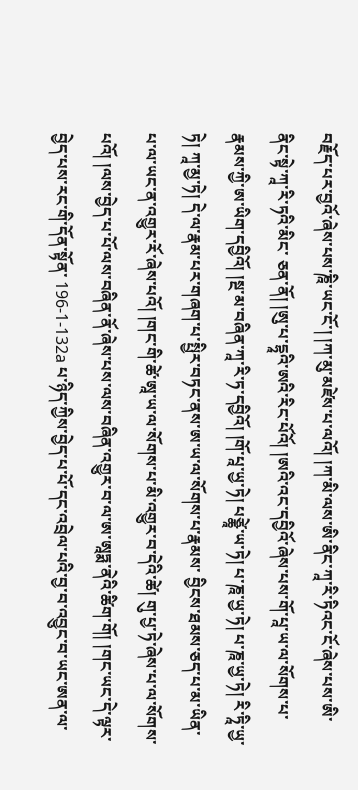བརྗོད་པར་བྱའོ་ཞེས་པས་ཎཱི་ཡང་ངོ་། །ཀ་མུ་མཛེས་པ་ལའོ། །ཀ་མི་ལས་ཨི་ནིང་ཀཱ་རི་ཏིའང་ངོ་ཞེས་པས་ཨི་ནིང་སྟེ་ཀཱ་རི་ཏའི་མིང་ ཅན་ནོ། །ཨུ་པ་དྷཱའི་ཨའི་རིང་པོའོ། །ཨའི་འང་དབྱིའོ་ཞེས་པས་གོ་པཱ་ཡ་ལ་སོགས་པ་རྣམས་ཀྱི་ཨ་ཡིག་དབྱིའོ། །སྔ་མ་བཞིན་ཀཱ་རི་ཏ་དབྱིའོ། །གོ་པཱ་ཡྱ་ཏེ། པཙྪཱེ་ཡ་ཏེ། པ་ཎཱ་ཡྱ་ཏེ། པ་ཎཱ་ཡྱ་ཏེ། རི་ཏཱི་ཡྱ་ཏེ། ཀཱ་མྱ་ཏེ། དེ་ལ་རྣམ་པར་གཞག་པ་སྤྱིར་བཏང་ནས་ཨ་ཡ་ལ་སོགས་པ་རྣམས་ བྱིངས་ཐམས་ཅད་པ་མ་ཡིན་པ་ལ་ཡང་ན་འགྱུར་རོ་ཞེས་པའོ། །གང་གི་ཚེ་ཨཱ་ཡ་ལ་སོགས་པ་མི་འགྱུར་བ་དེའི་ཚེ། གུ་པྱ་ཏེ་ཞེས་པ་ལ་སོགས་པའོ། །ལས་བྱེད་པ་པོ་ལས་བཞིན་ནོ་ཞེས་པས་ལས་བཞིན་འགྱུར་བ་ལ་ཨ་ཨཱཏྨ་ནེའི་ཚིག་གོ། །གང་ཡང་དེ་ལྟར་བྱེད་པས་རང་གི་དོན་སྟོན་ 196-1-132a པ་ཉིད་ཀྱིས་བྱེད་པ་པོ་དང་འབྲེལ་པའི་བྱ་བ་འབྱུང་བ་ཡང་ཨན་ལ་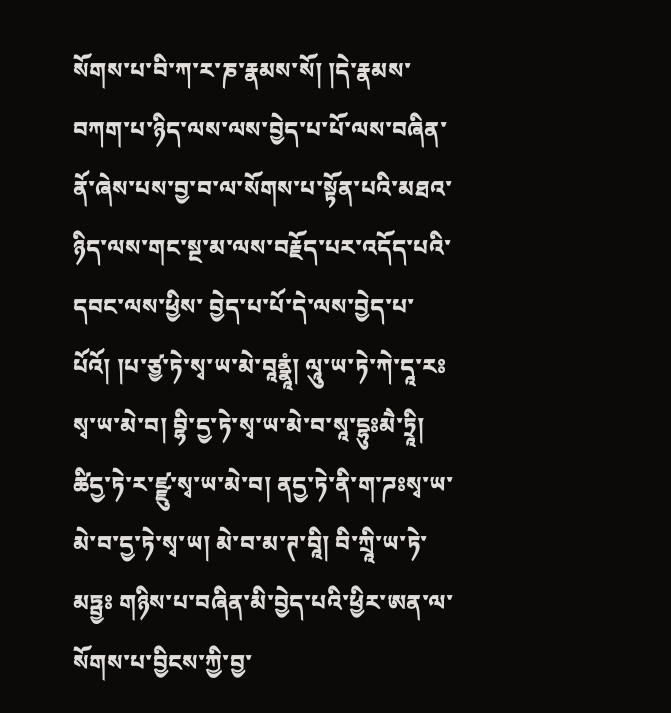སོགས་པ་བི་ཀ་ར་ཎ་རྣམས་སོ། །དེ་རྣམས་བཀག་པ་ཉིད་ལས་ལས་བྱེད་པ་པོ་ལས་བཞིན་ནོ་ཞེས་པས་བྱ་བ་ལ་སོགས་པ་སྟོན་པའི་མཐའ་ཉིད་ལས་གང་སྔ་མ་ལས་བརྗོད་པར་འདོད་པའི་དབང་ལས་ཕྱིས་ བྱེད་པ་པོ་དེ་ལས་བྱེད་པ་པོའོ། །པ་ཙྱ་ཏེ་སྭ་ཡ་མེ་བཱནྣཱཾ། ལཱུ་ཡ་ཏེ་ཀེ་དཱ་རཿསྭ་ཡ་མེ་བ། བྷི་དྱ་ཏེ་སྭ་ཡ་མེ་བ་སཱ་དྷུཿམཻ་ཏྲཱི། ཚིདྱ་ཏེ་ར་ཛྫུ་སྭ་ཡ་མེ་བ། ནདྱ་ཏེ་ནི་ག་ཌཿསྭ་ཡ་མེ་བ་དྱ་ཏེ་སྭ་ཡ། མེ་བ་མ་ཊ་བཱི། བི་ཀྲཱི་ཡ་ཏེ་མཏྦྱཿ གཉིས་པ་བཞིན་མི་བྱེད་པའི་ཕྱིར་ཨན་ལ་སོགས་པ་བྱིངས་ཀྱི་བྱ་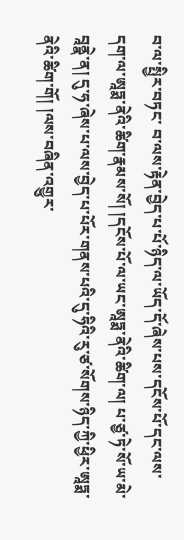བ་ལ་སྤྱིར་བཏང་ བ་ལས་རྟེན་བྱེད་པ་པོ་ཉིད་ལ་ཡོད་དོ་ཞེས་པས་དངོས་པོ་དང་ལས་དག་ལ་ཨཱཏྨ་ནེའི་ཚིག་རྣམས་སོ། །དངོས་པོ་ལ་ཡང་ཨཱཏྨ་ནེའི་ཚིག་ལ། པ་ཙྱ་ཏེ་སོ་ཡ་མེ་བཱནྣེ་ན། དུ་ཧ་ཞེས་པ་ལས་བྱེད་པ་པོར་གནས་པའི་དུ་ཧིའི་རུ་ཙ་སོགས་ཉིད་ཀྱི་ཕྱིར་ཨཱཏྨ་ནེའི་ཚིག་གོ། །ལས་བཞིན་འགྱུར་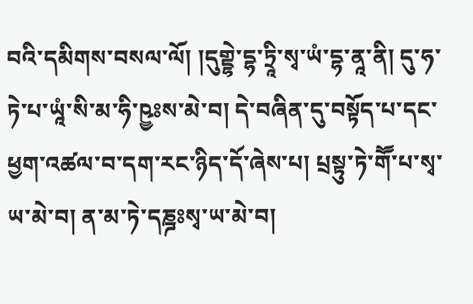བའི་དམིགས་བསལ་ལོ། །དུགྡྷེ་དྷ་ཏྲཱི་སྭ་ཡཾ་དྷ་ནཱ་ནི། དུ་ཧ་ཏེ་པ་ཡཱཾ་སི་མ་ཧི་ཥྱཿས་མེ་བ། དེ་བཞིན་དུ་བསྟོད་པ་དང་ཕྱག་འཚལ་བ་དག་རང་ཉིད་དོ་ཞེས་པ། པྲསྟུ་ཏེ་གཽ་པ་སྭ་ཡ་མེ་བ། ན་མ་ཏེ་དཎྜཿསྭ་ཡ་མེ་བ།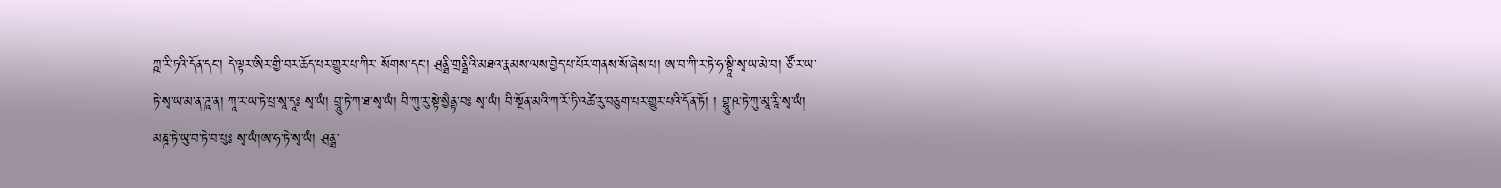ཀྵ་རི་ཏའི་དོན་དང་། དེ་ལྟར་ཨིར་གྱི་བར་ཆོད་པར་གྱུར་པ་ཀིར་ སོགས་དང་། ཤྲནྠི་གྲནྠིའི་མཐའ་རྣམས་ལས་བྱེད་པ་པོར་གནས་སོ་ཞེས་པ། ཨ་བ་ཀི་ར་ཏེ་ཧ་སྟཱི་སྭ་ཡ་མེ་བ། ཙོ་ར་ཡ་ཏེ་སྭ་ཡ་མ་ན་ཌཱ་ན། ཀཱ་ར་ཡ་ཏེ་པྲ་སཱ་དཱཿ སྭ་ཡཾ། བྲཱུ་ཏེ་ཀ་ཐ་སྭ་ཡཾ། བི་ཀུ་རུ་སྟེ་སྱཻནྟ་བཿ སྭ་ཡཾ། བི་སྔོན་མའི་ཀ་རོ་ཏི་འཚེ་རུ་བཅུག་པར་གྱུར་པའི་དོན་ཏོ། ། བྷཱུ་ཥ་ཏེ་ཀུ་མཱ་རཱི་སྭ་ཡཾ། མཎྜ་ཏེ་ཡུ་བ་ཏེ་བ་པུཿ སྭ་ཡཾ།ཨ་ཧ་ཏེ་སྭ་ཡཾ། ཤྲནྠ་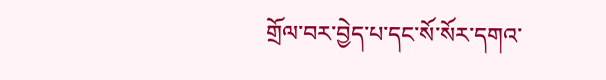གྲོལ་བར་བྱེད་པ་དང་སོ་སོར་དགའ་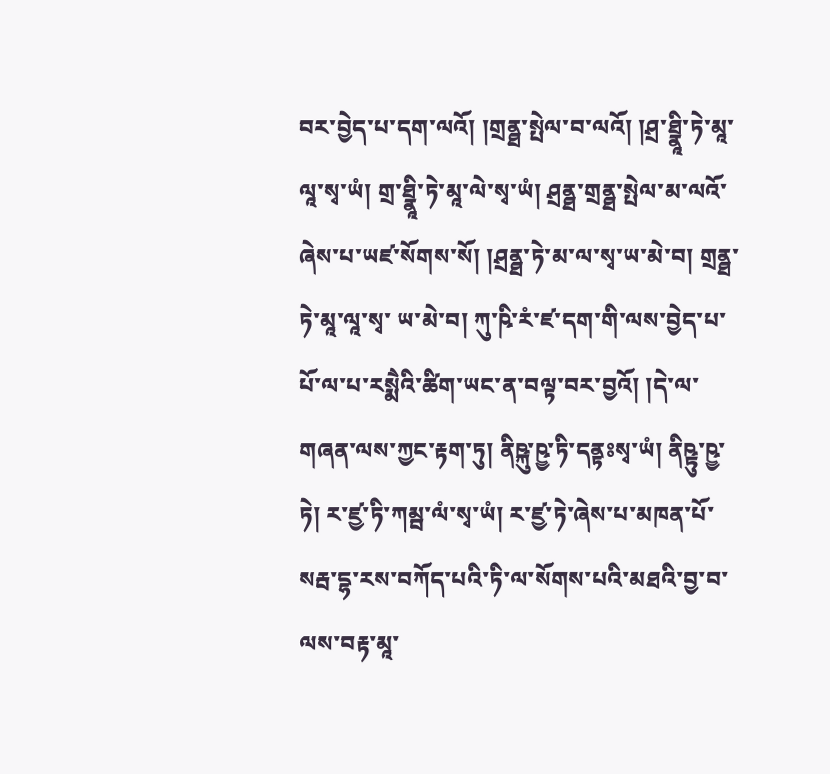བར་བྱེད་པ་དག་ལའོ། །གྲནྠ་སྤེལ་བ་ལའོ། །ཤྲ་ཐྣཱི་ཏེ་མཱ་ལཱ་སྭ་ཡཾ། གྲ་ཐྣཱི་ཏེ་མཱ་ལེ་སྭ་ཡཾ། ཤྲནྠ་གྲནྠ་སྤེལ་མ་ལའོ་ཞེས་པ་ཡཛ་སོགས་སོ། །ཤྲནྠ་ཏེ་མ་ལ་སྭ་ཡ་མེ་བ། གྲནྠ་ཏེ་མཱ་ལཱ་སྭ་ ཡ་མེ་བ། ཀུ་ཥི་རཾ་ཛ་དག་གི་ལས་བྱེད་པ་པོ་ལ་པ་རསྨཻའི་ཚིག་ཡང་ན་བལྟ་བར་བྱའོ། །དེ་ལ་གཞན་ལས་ཀྱང་རྟག་ཏུ། ནིཥྐུ་ཥྱ་ཏི་དནྟཿསྭ་ཡཾ། ནིཥྟུ་ཥྱ་ཏེ། ར་ཛྱ་ཏི་ཀམྦ་ལཾ་སྭ་ཡཾ། ར་ཛྱ་ཏེ་ཞེས་པ་མཁན་པོ་སརྦ་དྷ་རས་བཀོད་པའི་ཏི་ལ་སོགས་པའི་མཐའི་བྱ་བ་ལས་བརྟ་མཱ་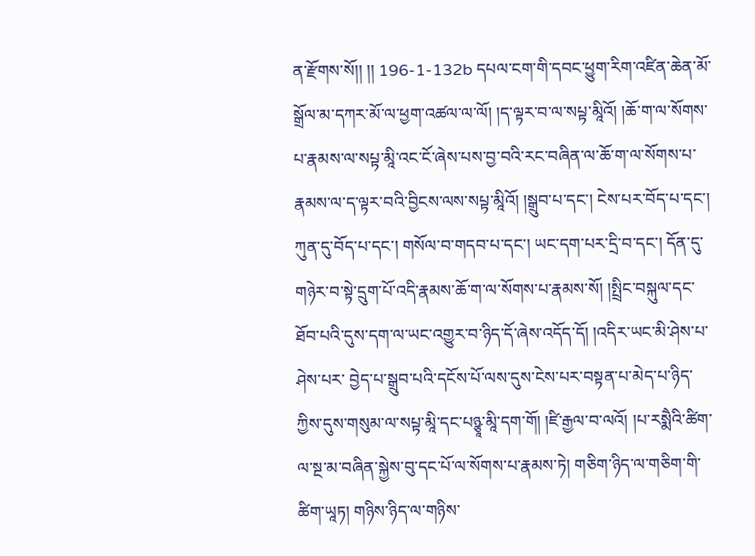ན་རྫོགས་སོ།། །། 196-1-132b དཔལ་ངག་གི་དབང་ཕྱུག་རིག་འཛིན་ཆེན་མོ་སྒྲོལ་མ་དཀར་མོ་ལ་ཕྱག་འཚལ་ལ་ལོ། །ད་ལྟར་བ་ལ་སཔྟ་མཱིའོ། །ཆོ་ག་ལ་སོགས་པ་རྣམས་ལ་སཔྟ་མཱི་འང་ངོ་ཞེས་པས་བྱ་བའི་རང་བཞིན་ལ་ཆོ་ག་ལ་སོགས་པ་རྣམས་ལ་ད་ལྟར་བའི་བྱིངས་ལས་སཔྟ་མཱིའོ། །སྒྲུབ་པ་དང་། ངེས་པར་བོད་པ་དང་། ཀུན་དུ་བོད་པ་དང་། གསོལ་བ་གདབ་པ་དང་། ཡང་དག་པར་དྲི་བ་དང་། དོན་དུ་གཉེར་བ་སྟེ་དྲུག་པོ་འདི་རྣམས་ཆོ་ག་ལ་སོགས་པ་རྣམས་སོ། །སྤྲིང་བསྐུལ་དང་ཐོབ་པའི་དུས་དག་ལ་ཡང་འགྱུར་བ་ཉིད་དོ་ཞེས་འདོད་དོ། །འདིར་ཡང་མི་ཤེས་པ་ཤེས་པར་ བྱེད་པ་སྒྲུབ་པའི་དངོས་པོ་ལས་དུས་ངེས་པར་བསྟན་པ་མེད་པ་ཉིད་ཀྱིས་དུས་གསུམ་ལ་སཔྟ་མཱི་དང་པཉྩཱ་མཱི་དག་གོ། །ཛི་རྒྱལ་བ་ལའོ། །པ་རསྨཻའི་ཚིག་ལ་སྔ་མ་བཞིན་སྐྱེས་བུ་དང་པོ་ལ་སོགས་པ་རྣམས་ཏེ། གཅིག་ཉིད་ལ་གཅིག་གི་ཚིག་ཡཱཏ། གཉིས་ཉིད་ལ་གཉིས་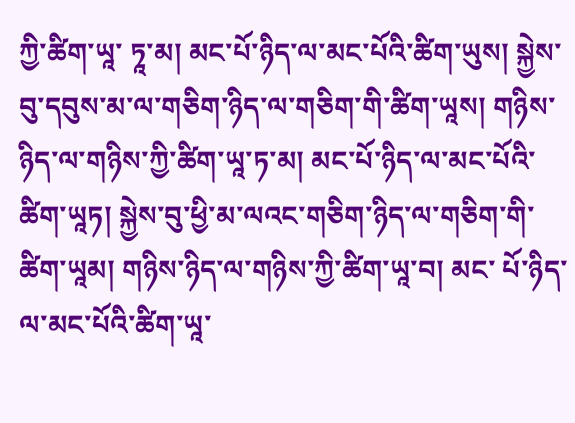ཀྱི་ཚིག་ཡཱ་ ཏཱ་མ། མང་པོ་ཉིད་ལ་མང་པོའི་ཚིག་ཡུས། སྐྱེས་བུ་དབུས་མ་ལ་གཅིག་ཉིད་ལ་གཅིག་གི་ཚིག་ཡཱས། གཉིས་ཉིད་ལ་གཉིས་ཀྱི་ཚིག་ཡཱ་ཏ་མ། མང་པོ་ཉིད་ལ་མང་པོའི་ཚིག་ཡཱཏ། སྐྱེས་བུ་ཕྱི་མ་ལའང་གཅིག་ཉིད་ལ་གཅིག་གི་ཚིག་ཡཱམ། གཉིས་ཉིད་ལ་གཉིས་ཀྱི་ཚིག་ཡཱ་བ། མང་ པོ་ཉིད་ལ་མང་པོའི་ཚིག་ཡཱ་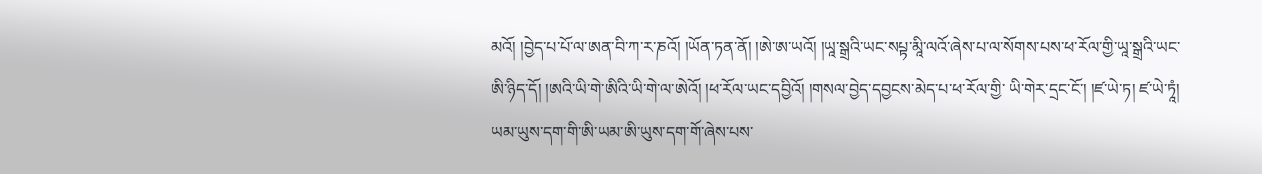མའོ། །བྱེད་པ་པོ་ལ་ཨན་བི་ཀ་ར་ཎའོ། །ཡོན་ཏན་ནོ། །ཨེ་ཨ་ཡའོ། །ཡཱ་སྒྲའི་ཡང་སཔྟ་མཱི་ལའོ་ཞེས་པ་ལ་སོགས་པས་ཕ་རོལ་གྱི་ཡཱ་སྒྲའི་ཡང་ཨི་ཉིད་དོ། །ཨའི་ཡི་གེ་ཨིའི་ཡི་གེ་ལ་ཨེའོ། །ཕ་རོལ་ཡང་དབྱིའོ། །གསལ་བྱེད་དབྱངས་མེད་པ་ཕ་རོལ་གྱི་ ཡི་གེར་དྲང་ངོ་། །ཛ་ཡེ་ཏ། ཛ་ཡེ་ཏཱཾ། ཡམ་ཡུས་དག་གི་ཨི་ཡམ་ཨི་ཡུས་དག་གོ་ཞེས་པས་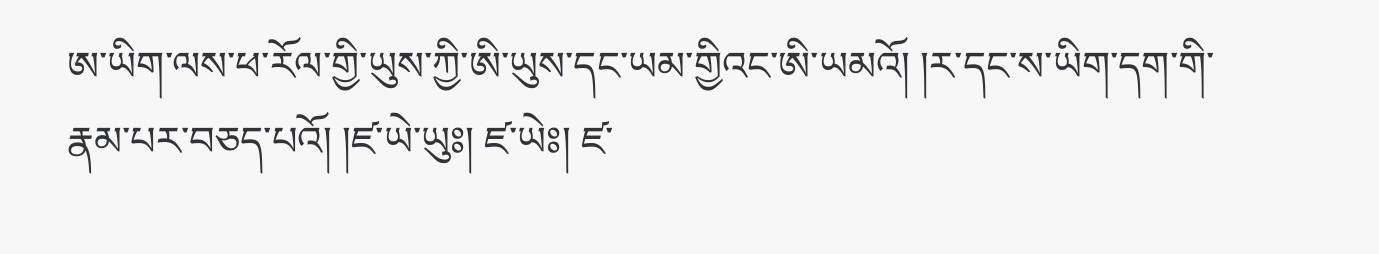ཨ་ཡིག་ལས་ཕ་རོལ་གྱི་ཡུས་ཀྱི་ཨི་ཡུས་དང་ཡམ་གྱིའང་ཨི་ཡམའོ། །ར་དང་ས་ཡིག་དག་གི་རྣམ་པར་བཅད་པའོ། །ཛ་ཡེ་ཡུཿ། ཛ་ཡེཿ། ཛ་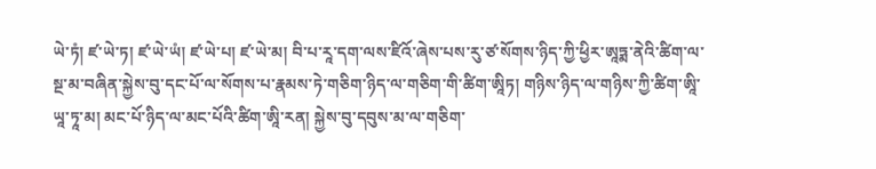ཡེ་ཏཾ། ཛ་ཡེ་ཏ། ཛ་ཡེ་ཡཾ། ཛ་ཡེ་པ། ཛ་ཡེ་མ། བི་པ་རཱ་དག་ལས་ཛིའོ་ཞེས་པས་རུ་ཙ་སོགས་ཉིད་ཀྱི་ཕྱིར་ཨཱཏྨ་ནེའི་ཚིག་ལ་སྔ་མ་བཞིན་སྐྱེས་བུ་དང་པོ་ལ་སོགས་པ་རྣམས་ཏེ་གཅིག་ཉིད་ལ་གཅིག་གི་ཚིག་ཨཱིཏ། གཉིས་ཉིད་ལ་གཉིས་ཀྱི་ཚིག་ཨཱི་ཡཱ་ཏཱ་མ། མང་པོ་ཉིད་ལ་མང་པོའི་ཚིག་ཨཱི་རན། སྐྱེས་བུ་དབུས་མ་ལ་གཅིག་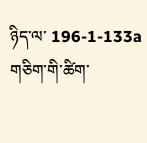ཉིད་ལ་ 196-1-133a གཅིག་གི་ཚིག་